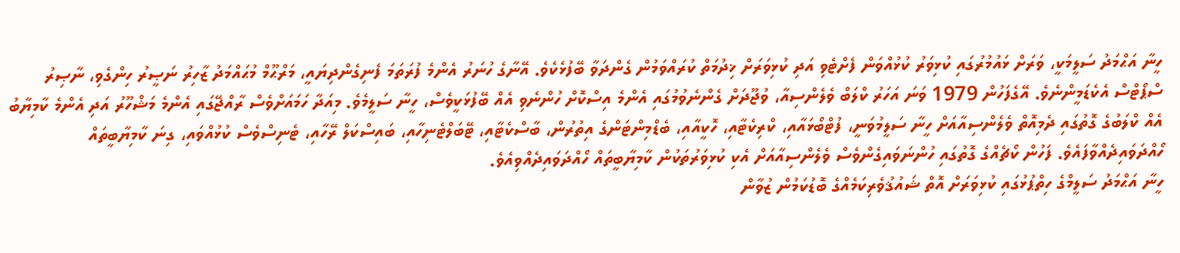ހީނާ އަޙްމަދު ސަލީމަކީ، ވަރަށް ޅައުމުރުގައި ކުޅިވަރު ކުޅުއްވަން ފެށްޓެވި އަދި ކުޅިވަރަށް ޚިދުމަތް ކުރައްވަމުން ގެންދަވާ ބޭފުޅެކެވެ. އޭނާގެ ހުނަރު އެންމެ ފުރަތަމަ ފެނިގެންދިޔައީ، މަރްޙޫމް މުޙައްމަދު ޒާހިރު ނަޞީރު ހިންގެވި، ނާޞިރު ސްޕޯޓްސް އެކެޑަމީންނެވެ. އޭގެފަހުން 1979 ވަނަ އަހަރު ކްލަބް ވެލެންސިއާ، ވުޖޫދަށް ގެންނެވުމުގައި އެންމެ އިސްކޮށް ހުންނެވި އެއް ބޭފުޅަކީވެސް، ހީނާ ސަލީމެވެ. މިއަދާ ހަމައަށްވެސް ރާއްޖޭގައި އެންމެ މަޝްހޫރު އަދި އެންމެ ކާމިޔާބު އެއް ކްލަބުގެ ގޮތުގައި ދެމިއޮތް ވެލެންސިއާއަށް ހީނާ ސަލީމުވަނީ، ފުޓްބޯޅައާއި، ކްރިކެޓާއި، ހޮކީއާއި، ބެޑްމިންޓަންގެ އިތުރުން، ބާސްކެޓާއި، ޓޭބަލްޓެނިހާއި، ބައިސްކަލް ރޭހާއި، ޓެނިސްވެސް ކުޅުއްވައި، ގިނަ ކާމިޔާބީތައް ހޯއްދަވައިދެއްވާފައެވެ. ފަހުން ކޯޗެއްގެ ގޮތުގައި ހުންނަވައިގެންވެސް ވެލެންސިއާއަށް އެކި ކުޅިވަރުތަކުން ކާމިޔާބީތައް ހޯއްދަވައިދެއްވިއެވެ.
ހީނާ އަޙްމަދު ސަލީމްގެ ހިތްޕުޅުގައި ކުޅިވަރަށް އޮތް ޝައުޤުވެރިކަމެއްގެ ބޮޑުކަމުން ޒުވާން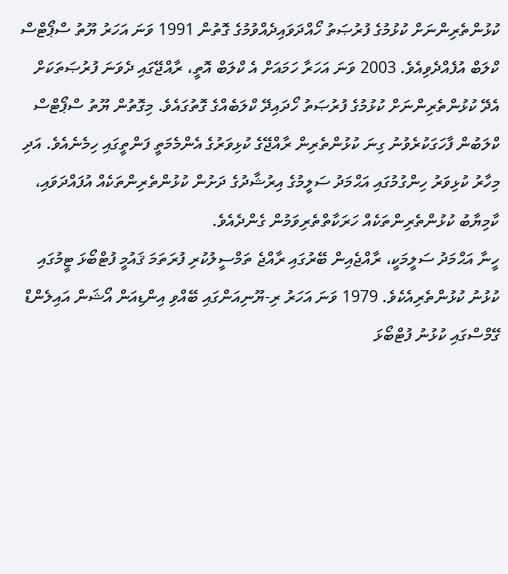ކުޅުންތެރިންނަށް ކުޅުމުގެ ފުރުޞަތު ހޯއްދަވައިދެއްވުމުގެ ގޮތުން 1991 ވަނަ އަހަރު ޔޫތު ސްޕޯޓްސް ކްލަބް އުފެއްދެވިއެވެ. 2003 ވަނަ އަހަރާ ހަމައަށް އެ ކްލަބް އޮތީ، ރާއްޖޭގައި ދެވަނަ ފުރުޞަތަކަށް އެދޭ ކުޅުންތެރިންނަށް ކުޅުމުގެ ފުރުޞަތު ހޯދައިދޭ ކްލަބެއްގެ ގޮތުގައެވެ. މިގޮތުން ޔޫތު ސްޕޯޓްސް ކްލަބުން ފާހަގަކުރެވުނު ގިނަ ކުޅުންތެރިން ރާއްޖޭގެ ކުޅިވަރުގެ އެންމެމަތީ ފަންތީގައި ހިމެނެއެވެ. އަދި މިހާރު ކުޅިވަރު ހިންގުމުގައި އަޙްމަދު ސަލީމުގެ އިރުޝާދުގެ ދަށުން ކުޅުންތެރިންތަކެއް އުފައްދަވައި، ކާމިޔާބު ކުޅުންތެރިންތަކެއް ހަރަކާތްތެރިވަމުން ގެންދެއެވެ.
ހީނާ އަޙްމަދު ސަލީމަކީ، ރާއްޖެއިން ބޭރުގައި ރާއްޖެ ތަމްސީލުކުރި ފުރަތަމަ ޤައުމީ ފުޓްބޯޅަ ޓީމުގައި ކުޅުނު ކުޅުންތެރިއެކެވެ. 1979 ވަނަ އަހަރު ރި-ޔޫނިއަންގައި ބޭއްވި އިންޑިއަން އޯޝަން އައިލެންޑް ގޭމްސްގައި ކުޅުނު ފުޓްބޯޅަ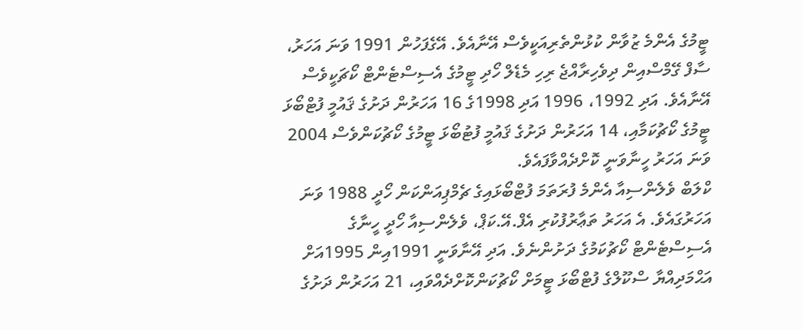ޓީމުގެ އެންމެ ޒުވާން ކުޅުންތެރިއަކީވެސް އޭނާއެވެ. އޭގެފަހުން 1991 ވަނަ އަހަރު، ސާފް ގޭމްސްއިން ދިވެހިރާއްޖެ ރިހި މެޑެލް ހޯދި ޓީމުގެ އެސިސްޓެންޓް ކޯޗަކީވެސް އޭނާއެވެ. އަދި 1992، 1996 އަދި 1998ގެ 16 އަހަރުން ދަށުގެ ޤައުމީ ފުޓްބޯޅަ ޓީމުގެ ކޯޗުކަމާއި، 14 އަހަރުން ދަށުގެ ޤައުމީ ފުޓުބޯޅަ ޓީމުގެ ކޯޗުކަންވެސް 2004 ވަނަ އަހަރު ހީނާވަނީ ކޮށްދެއްވާފައެވެ.
ކްލަބް ވެލެންސިއާ އެންމެ ފުރަތަމަ ފުޓްބޯޅައިގެ ޗެމްޕިއަންކަން ހޯދީ 1988 ވަނަ އަހަރުގައެވެ. އެ އަހަރު ތަޢާރުފުކުރި އެފް.އޭ.ކަޕް، ވެލެންސިއާ ހޯދީ ހީނާގެ އެސިސްޓެންޓް ކޯޗުކަމުގެ ދަށުންނެވެ. އަދި އޭނާވަނީ 1991އިން 1995އަށް އަޙްމަދިއްޔާ ސްކޫލްގެ ފުޓްބޯޅަ ޓީމަށް ކޯޗުކަންކޮށްދެއްވައި، 21 އަހަރުން ދަށުގެ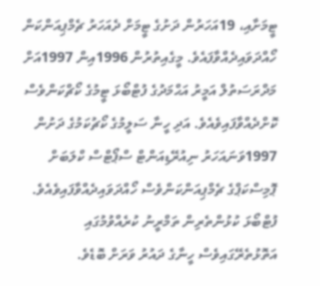ޓީމަށާއި، 19އަހަރުން ދަށުގެ ޓީމަށް ދެއަހަރު ޗެމްޕިއަންކަން ހޯއްދަވައިދެއްވާފައެވެ. މީގެއިތުރުން 1996އިން 1997އަށް މަދްރަސަތުލް އަމީރު އަޙްމަދުގެ ފުޓްބޯޅަ ޓީމުގެ ކޯޗްކަންވެސް ކޮށްދެއްވާފައިވެއެވެ. އަދި ހީނާ ސަލީމުގެ ކޯޗުކަމުގެ ދަށުން 1997ވަނައަހަރު ނިއުރޭޑިއަންޓް ސްޕޯޓްސް ކްލަބަށް ޕޮމިސްކަޕްގެ ޗެމްޕިއަންކަންވެސް ހޯއްދަވައިދެއްވާފައިވެއެވެ.
ފުޓްބޯޅަ ކުޅުންތެރިން ތަމްރީނު ކުރެއްވުމުގައި އަތޮޅުތެރޭގައިވެސް ހީނާގެ ދައުރު ވަރަށް ބޮޑެވެ.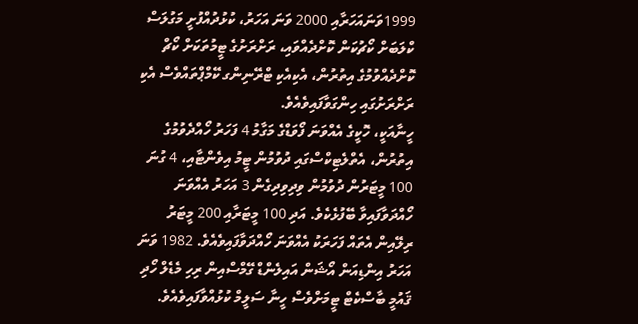1999ވަނައަހަރާއި 2000 ވަނަ އަހަރު، ކުޅުދުއްފުށީ މަގުލަސް ކްލަބަށް ކޯޗުކަން ކޮށްދެއްވައި، ރަށްރަށުގެ ޓީމުތަކަށް ކޯޗް ކޮށްދެއްވުމުގެ އިތުރުން، އެކިއެކި ޓްރޭނިންގ ކޭމްޕްތައްވެސް އެކި ރަށްރަށުގައި ހިންގަވާފައިވެއެވެ.
ހީނާއަކީ، ހޮކީގެ އެއްވަނަ ފޯވަޑްގެ މަގާމު 4 ފަހަރު ހޯއްދެވުމުގެ އިތުރުން، އެތްލެޓިކްސްގައި ދުވުމުން ޓީމު އިވެންޓާއި، 4 ގުނަ 100 މީޓަރުން ދުވުމުން ވިދިވިދިގެން 3 އަހަރު އެއްވަނަ ހޯއްދަވާފައިވާ ބޭފުޅެކެވެ. އަދި 100 މީޓަރާއި 200 މީޓަރު ރިލޭއިން އެތައް ފަހަރަކު އެއްވަނަ ހޯއްދަވާފައިވެއެވެ. 1982 ވަނަ އަހަރު އިންޑިއަން އޯޝަން އައިލެންޑް ގޭމްސްއިން ރިހި މެޑެލް ހޯދި ޤައުމީ ބާސްކެޓް ޓީމަށްވެސް ހީނާ ސަލީމް ކުޅުއްވާފައިވެއެވެ.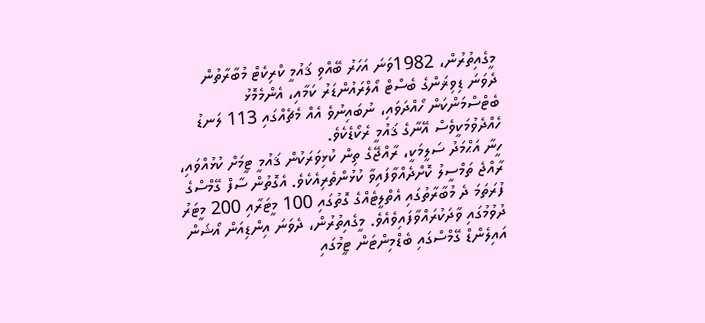މީގެއިތުރުން، 1982ވަނަ އަހަރު ބޭއްވި ޤައުމީ ކްރިކެޓް މުބާރާތުން ދެވަނަ ޑިވިޜަންގެ ބެސްޓް އޯލްރައުންޑަރު ކަމާއި، އެންމެމޮޅު ބެޓްސްމަންކަން ހޯއްދަވައި، ނުބައިނުވެ އެއް މެޗެއްގައި 113 ލަނޑު ހެއްދެވުމަކީވެސް އޭނާގެ ޤައުމީ ރެކޯޑެކެވެ.
ހީނާ އަޙްމަދު ސަލީމަކީ، ރާއްޖޭގެ ތިން ކުޅިވަރަކުން ޤައުމީ ޓީމަށް ކުޅުއްވައި، ރާއްޖެ ތަމްސީލު ކޮށްދެއްވާފައިވާ ކުޅުންތެރިއެކެވެ. އެގޮތުން ސާފް ގޭމްސްގެ ފުރަތަމަ ދެ މުބާރާތުގައި އެތްލީޓެއްގެ ގޮތުގައި 100 މީޓަރާއި 200 މީޓަރު ދުވުމުގައި ވާދަކުރައްވާފައިވެއެވެ. މީގެއިތުރުން، ދެވަނަ އިންޑިއަން އޯޝަން އައިލެންޑް ގޭމްސްގައި ބެޑްމިންޓަން ޓީމުގައި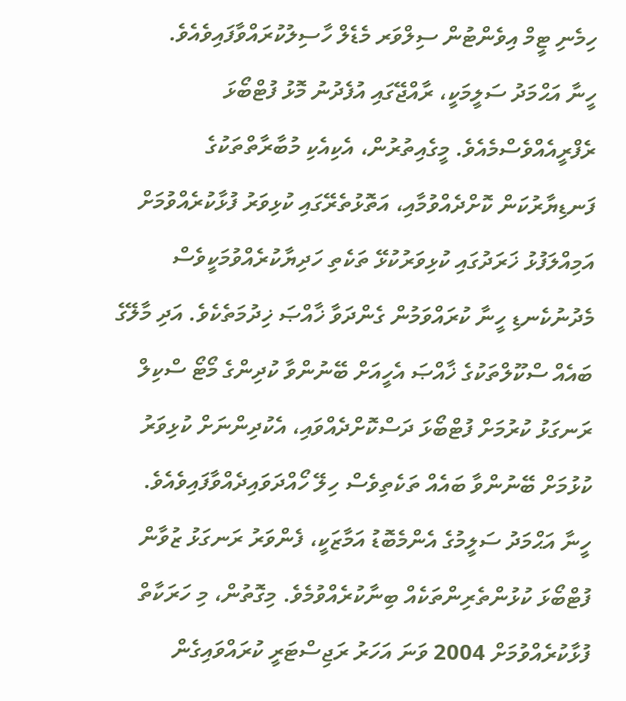ހިމެނި ޓީމް އިވެންޓުން ސިލްވަރ މެޑެލް ހާސިލުކުރައްވާފައިވެއެވެ.
ހީނާ އަޙްމަދު ސަލީމަކީ، ރާއްޖޭގައި އުފެދުނު މޮޅު ފުޓްބޯޅަ ރެފްރީއެއްވެސްމެއެވެ. މީގެއިތުރުން، އެކިއެކި މުބާރާތްތަކުގެ ފަނޑިޔާރުކަން ކޮށްދެއްވުމާއި، އަތޮޅުތެރޭގައި ކުޅިވަރު ފުޅާކުރެއްވުމަށް އަމިއްލަފުޅު ޚަރަދުގައި ކުޅިވަރުކުޅޭ ތަކެތި ހަދިޔާކުރެއްވުމަކީވެސް މެދުނުކެނޑި ހީނާ ކުރައްވަމުން ގެންދަވާ ޚާއްޞަ ޚިދުމަތެކެވެ. އަދި މާލޭގެ ބައެއް ސްކޫލްތަކުގެ ޚާއްޞަ އެހީއަށް ބޭނުންވާ ކުދިންގެ މޯޓޯ ސްކިލް ރަނގަޅު ކުރުމަށް ފުޓްބޯޅަ ދަސްކޮށްދެއްވައި، އެކުދިންނަށް ކުޅިވަރު ކުޅުމަށް ބޭނުންވާ ބައެއް ތަކެތިވެސް ހިލޭ ހޯއްދަވައިދެއްވާފައިވެއެވެ.
ހީނާ އަޙްމަދު ސަލީމުގެ އެންމެބޮޑު އަމާޒަކީ، ފެންވަރު ރަނގަޅު ޒުވާން ފުޓްބޯޅަ ކުޅުންތެރިންތަކެއް ބިނާކުރެއްވުމެވެ. މިގޮތުން، މި ހަރަކާތް ފުޅާކުރެއްވުމަށް 2004 ވަނަ އަހަރު ރަޖިސްޓަރީ ކުރައްވައިގެން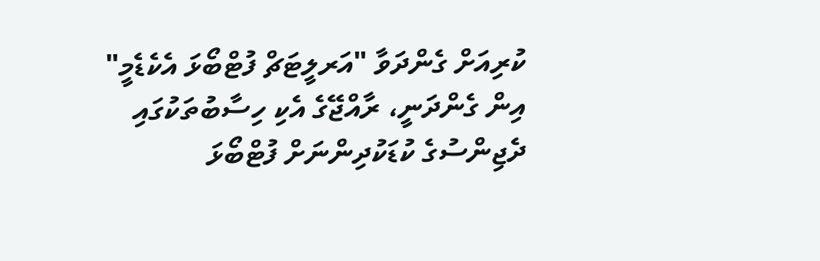ކުރިއަށް ގެންދަވާ "އަރލީޓަޗް ފުޓްބޯޅަ އެކެޑެމީ" އިން ގެންދަނީ، ރާއްޖޭގެ އެކި ހިސާބުތަކުގައި ދެޖިންސުގެ ކުޑަކުދިންނަށް ފުޓްބޯޅަ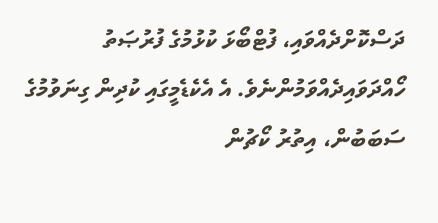ދަސްކޮށްދެއްވައި، ފުޓްބޯޅަ ކުޅުމުގެ ފުރުޞަތު ހޯއްދަވައިދެއްވަމުންނެވެ. އެ އެކެޑެމީގައި ކުދިން ގިނަވުމުގެ ސަބަބުން، އިތުރު ކޯޗުން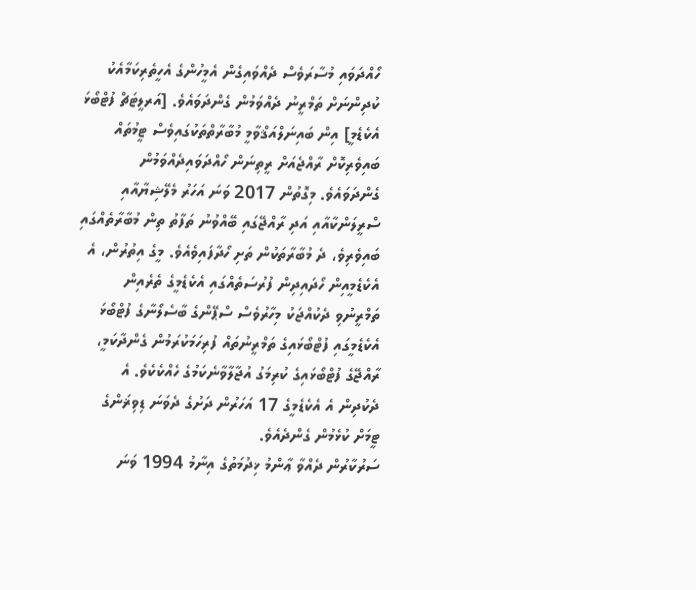ހޯއްދަވައި މުސާރަވެސް ދެއްވައިގެން އެމީހުންގެ އެހީތެރިކަމާއެކު ކުދިންނަށް ތަމްރީނު ދެއްވަމުން ގެންދަވައެވެ. [އަރލީޓަޗް ފުޓްބޯޅަ އެކެޑެމީ] އިން ބައިނަލްއަޤްވާމީ މުބާރާތްތަކުގައިވެސް ޓީމުތައް ބައިވެރިކޮށް ރާއްޖެއަށް ރީތިނަން ހޯއްދަވައިދެއްވަމުން ގެންދަވައެވެ. މިގޮތުން 2017 ވަނަ އަހަރު މެލޭޝިޔާއާއި ސްރީލަންކާއާއި އަދި ރާއްޖޭގައި ބޭއްވުނު ތަފާތު ތިން މުބާރާތެއްގައި ބައިވެރިވެ، ދެ މުބާރާތަކުން ތަށި ހޯދާފައިވެއެވެ. މީގެ އިތުރުން، އެ އެކެޑެމީއިން ހޯދައިދިން ފުރުސަތެއްގައި އެކެޑެމީގެ ތެރެއިން ތަމްރީނުވި ދެކުއްޖަކު މިހާރުވެސް ސްޕޭންގެ ބާސެލޯނާގެ ފުޓްބޯޅަ އެކެޑެމީގައި ފުޓްބޯޅައިގެ ތަމްރީނުތައް ފުރިހަމަކުރަމުން ގެންދާކަމީ، ރާއްޖޭގެ ފުޓްބޯޅައިގެ ކުރިމަގު އުޖާލާވާނެކަމުގެ ހެއްކެކެވެ. އެ ދެކުދިން އެ އެކެޑެމީގެ 17 އަހަރުން ދަށުގެ ދެވަނަ ޑިވިޜަންގެ ޓީމަށް ކުޅެމުން ގެންދެއެވެ.
ސަރުކާރުން ދެއްވާ ޢާންމު ޚިދުމަތުގެ އިނާމު 1994 ވަނަ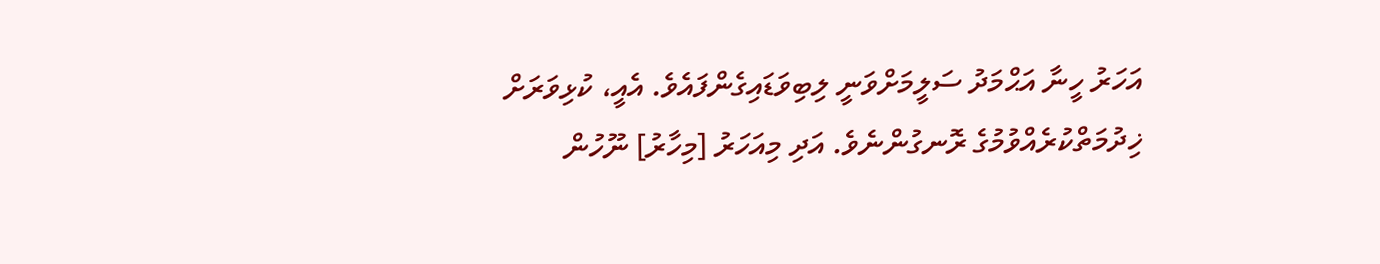އަހަރު ހީނާ އަޙްމަދު ސަލީމަށްވަނީ ލިބިވަޑައިގެންފައެވެ. އެއީ، ކުޅިވަރަށް ޚިދުމަތްކުރެއްވުމުގެ ރޮނގުންނެވެ. އަދި މިއަހަރު [މިހާރު] ނޫހުން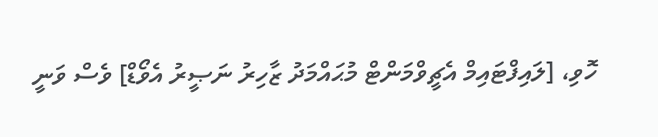ހޮވި، [ލައިފްޓައިމް އެޗީވްމަންޓް މުޙައްމަދު ޒާހިރު ނަޞީރު އެވޯޑް] ވެސް ވަނީ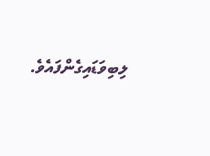ލިބިވަޑައިގެންފައެވެ.